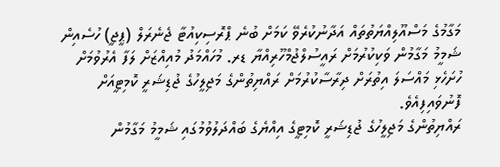މަގާމުގެ މަސްއޫލިއްޔަތުތައް އަދާނުކުރެވޭ ކަމަށް ބުނެ ޕްރޮސިކިއުޓާ ޖެނެރަލް (ޕީޖީ) ހުސެއިން ޝަމީމު މަގާމުން ވަކިކުރުމަށް ރައީސުލްޖުމްހޫރިއްޔާ ޑރ. މުހައްމަދު މުއިއްޒަށް ލަފާ އެރުވުމަށް ހުށަހެޅި މައްސަލަ އިތުރަށް ދިރާސާކުރުމަށް ރައްޔިތުންގެ މަޖިލީހުގެ ޖުޑިޝަރީ ކޮމިޓީއަށް ފޮނުވައިފިއެވެ.
ރައްޔިތުންގެ މަޖިލީހުގެ ޖުޑިޝަރީ ކޮމިޓީގެ އިއްޔެގެ ބައްދަލުވުމުގައި ޝަމީމު މަގާމުން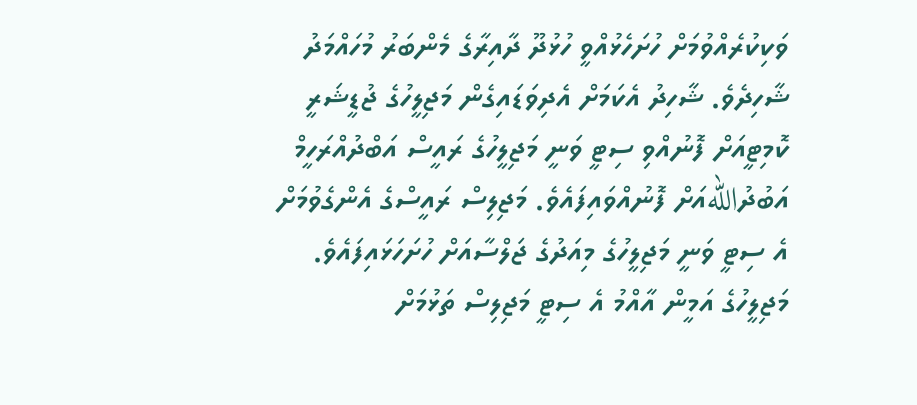ވަކިކުރެއްވުމަށް ހުށަހެޅުއްވީ ހުޅުދޫ ދާއިރާގެ މެންބަރު މުހައްމަދު ޝާހިދެވެ. ޝާހިދު އެކަމަށް އެދިވަޑައިގެން މަޖިލީހުގެ ޖުޑީޝަރީ ކޮމިޓީއަށް ފޮނުއްވި ސިޓީ ވަނީ މަޖިލީހުގެ ރައީސް އަބްދުއްރަހީމް އަބުދުاللهއަށް ފޮނުއްވައިފައެވެ. މަޖިލިސް ރައީސްގެ އެންގެވުމަށް އެ ސިޓީ ވަނީ މަޖިލީހުގެ މިއަދުގެ ޖަލްސާއަށް ހުށަހަޅައިފައެވެ.
މަޖިލީހުގެ އަމީން އާއްމު އެ ސިޓީ މަޖިލިސް ތަޅުމަށް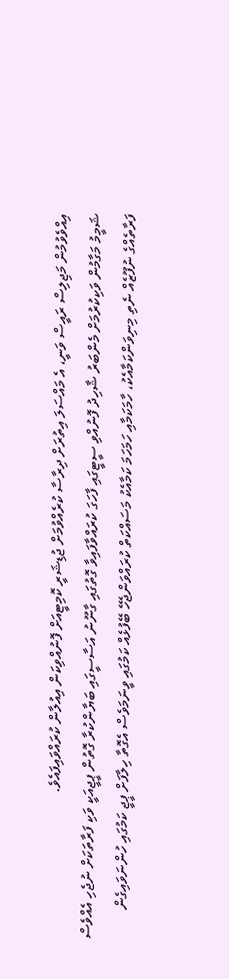އިއްވެވުމުން މަޖިލިސް ރައީސް ވަނީ، އެ މައްސަލަ އިތުރަށް ދިރާސާ ކުރެއްވުމަށް ޖުޑިޝަރީ ކޮމިޓީއަށް ފޮނުއްވިކަން އިއުލާން ކުރައްވައިފައެވެ.
ޝަމީމު މަގާމުން ވަކިކުރުމަށް މެންބަރު ޝާހިދު ފޮނުއްވި ސީޓީގައި ފާހަގަ ކުރައްވާފައިވާ ގޮތުގައި ގާނޫނު އަސާސީގައި ބަޔާންކުރާ ގޮތުން ޕީޖީއަކީ ވަކި ފަރާތަކަށް ނުޖެހި އެއްވެސް ފަރާތެއްގެ ނުފޫޒެއް ނެތި މިނިވަންކަމާއެކު، ހާމަކަމާއި ހަމަހަމަ ކަމާއެކު މަސައްކަތް ކުރައްވަންޖެހޭ ބޭފުޅެއް ކަމުގައި ވީނަމަވެސް އެގޮތާ ހިލާފަށް ޕީޖީ ކަމުގައި ހުންނަވައިގެން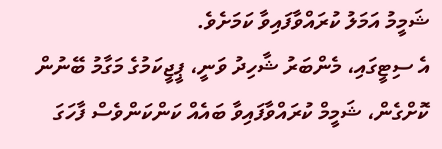ޝަމީމު އަމަލު ކުރައްވާފައިވާ ކަމަށެވެ.
އެ ސިޓީގައި، މެންބަރު ޝާހިދު ވަނީ، ޕީޖީކަމުގެ މަގާމު ބޭނުން ކޮށްގެން، ޝަމީމް ކުރައްވާފައިވާ ބައެއް ކަންކަންވެސް ފާހަގަ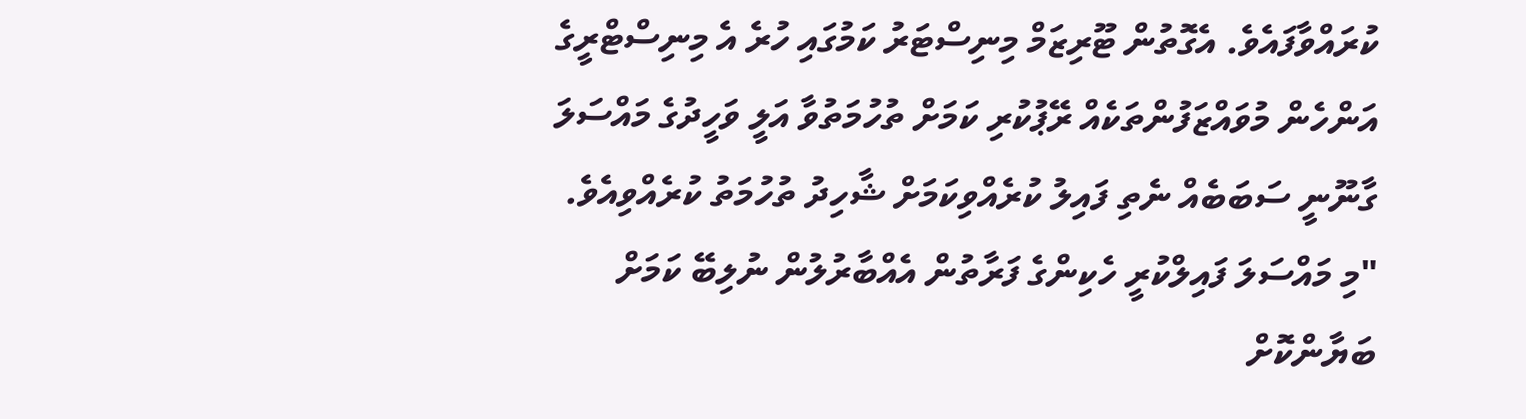ކުރައްވާފައެވެ. އެގޮތުން ޓޫރިޒަމް މިނިސްޓަރު ކަމުގައި ހުރެ އެ މިނިސްޓްރީގެ އަންހެން މުވައްޒަފުންތަކެއް ރޭޕުކުރި ކަމަށް ތުހުމަތުވާ އަލީ ވަހީދުގެ މައްސަލަ ގާނޫނީ ސަބަބެއް ނެތި ފައިލު ކުރެއްވިކަމަށް ޝާހިދު ތުހުމަތު ކުރެއްވިއެވެ.
"މި މައްސަލަ ފައިލްކުރީ ހެކިންގެ ފަރާތުން އެއްބާރުލުން ނުލިބޭ ކަމަށް ބަޔާންކޮށް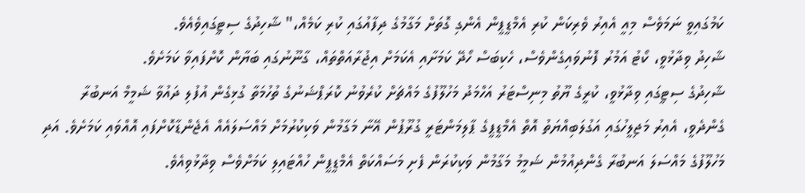ކަމުގައިވީ ނަމަވެސް މިއީ އެއިރު ވެރިކަން ކުރި އެމްޑީޕީން އެންގި ގޮތަށް މަގާމުގެ ދިފާއުގައި ކުރި ކަމެއް،" ޝާހިދުގެ ސިޓީގައިވެއެވެ.
ޝާހިދު ވިދާޅުވީ، ކޯޓު އަމުރު ފޮނުވައިގެންވެސް، ހެކިބަސް ހޯދޭ ކަމަށާއި އެކަމަށް އިޖުރާއަތްތައް، ގާނޫނުގައި ބަޔާން ކޮށްފައިވާ ކަމަށެވެ.
ޝާހިދުގެ ސިޓީގައި ވިދާޅުވީ، ކުރީގެ ޔޫތު މިނިސްޓަރު އަހްމަދު މަހުލޫފުގެ މައްޗަށް ކުރެވުނު ކޮރަޕްޝަނުގެ ތުހުމަތާ ގުޅިގެން އުފުލި ދައުވާ ޝަމީމް އަނބުރާ ގެންދެވީ، އެއިރު މަޖިލީހުގައި އަގުލަބިއްޔަތު އޮތް އެމްޑީޕީގެ ޕާލިމަންޓަރީ ގުރޫޕުން އޭނާ މަގާމުން ވަކިކުރުމަށް މައްސަލައެއް އެޖެންޑާކޮށްފައި އޮއްވައި ކަމަށެވެ. އަދި މަހުލޫފުގެ މައްސަލަ އަނބުރާ ގެންދިއުމުން ޝަމީމު މަގާމުން ވަކިކުރަން ފެށި މަސައްކަތް އެމްޑީޕީން ހުއްޓައިލި ކަމަށްވެސް ވިދާޅުވިއެވެ.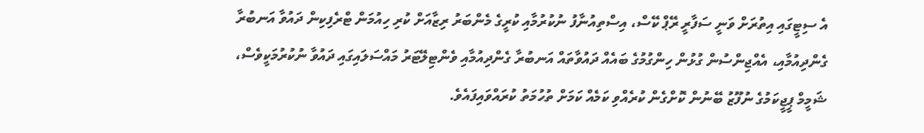އެ ސިޓީގައި އިތުރަށް ވަނީ ސަފާރީ ރޭޕް ކޭސް، އިސްތިއުނާފު ނުކުރުމާއި ކުރީގެ މެންބަރު ރިޒާއަށް ކުރި ހިއުމަން ޓްރެފިކިން ދައުވާ އަނބުރާ ގެންދިއުމާއި، އެއްޖިންސުން ގުޅުން ހިންގުމުގެ ބައެއް ދައުވާތައް އަނބުރާ ގެންދިއުމާއި ވެންޓިލޭޓަރު މައްސަލައިގައި ދައުވާ ނުކުރުމަކީވެސް، ޝަމީމް ޕީޖީކަމުގެ ނުފޫޒު ބޭނުން ކޮށްގެން ކުރެއްވި ކަމެއް ކަމަށް ތުހުމަތު ކުރައްވައިފައެވެ.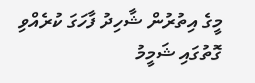މީގެ އިތުރުން ޝާހިދު ފާހަގަ ކުރެއްވި ގޮތުގައި ޝަމީމު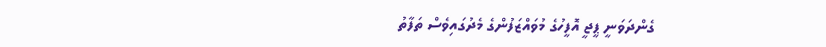ގެންދަވަނީ ޕީޖީ އޮފީހުގެ މުވައްޒަފުންގެ މެދުގައިވެސް ތަފާތު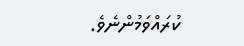ކުރައްވަމުންނެވެ.